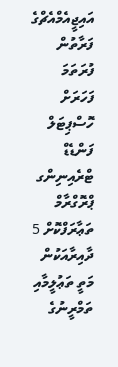އައިޖީއެމްއެޗްގެ ފަރާތުން ފުރަތަމަ ފަހަރަށް ހޮސްޕިޓަލް ފަންޑެޑް ޓްރެއިނިންގ ޕްރޮގްރާމް ތަޢާރަފްކޮށް 5 ދާއިރާއަކުން މަތީ ތަޢުލީމާއި ތަމްރީނުގެ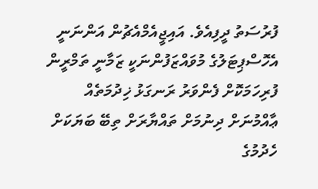ފުރުސަތު ދީފިއެވެ. އައިޖީއެމްއެޗުން އަންނަނީ އެހޮސްޕިޓަލުގެ މުވައްޒަފުންނަކީ ޒަމާނީ ތަމްރީން ފުރިހަމަކޮށް ފެންވަރު ރަނގަޅު ޚިދުމަތެއް ޢާއްމުނަށް ދިނުމަށް ތައްޔާރަށް ތިބޭ ބަޔަކަށް ހެދުމުގެ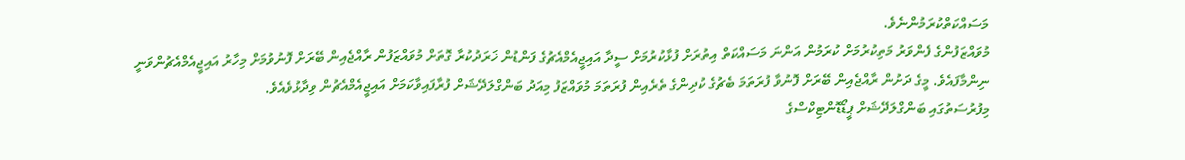މަސައްކަތްކުރަމުންނެވެ.
މުވައްޒަފުންގެ ފެންވަރު މަތިކުރުމަށް ކުރަމުން އަންނަ މަސައްކަތް އިތުރަށް ފުޅާކުރުމަށް ސީދާ އައިޖީއެމްއެޗުގެ ފަންޑުން ޚަރަދުކުރާ ގޮތަށް މުވައްޒަފުން ރާއްޖެއިން ބޭރަށް ފޮނުވުމަށް މިހާރު އައިޖީއެމްއެޗުންވަނީ ނިންމާފައެވެ. މީގެ ދަށުން ރާއްޖެއިން ބޭރަށް ފޮނުވާ ފުރަތަމަ ބެޗުގެ ކުދިންގެ ތެރެއިން ފުރަތަމަ މުވައްޒަފު މިއަދު ބަންގްލަދޭޝަށް ފުރާފައިވާކަމަށް އައިޖީއެމްއެޗުން ވިދާޅުވެއެވެ.
މިފުރުސަތުގައި ބަންގްލަދޭޝަށް ޕީޑޯޑޮންޓިކްސްގެ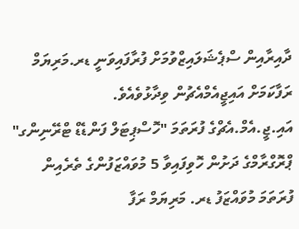ދާއިރާއިން ސްޕެޝަލައިޒްވުމަށް ފުރާފައިވަނީ ޑރ.މަރިޔަމް ރަފާކަމަށް އައިޖީއެމްއެޗުން ވިދާޅުވެއެވެ.
އައި.ޖީ.އެމް.އެޗްގެ ފުރަތަމަ "ހޮސްޕިޓަލް ފަންޑެޑް ޓްރޭނިންގ" ޕްރޮގްރާމްގެ ދަށުން ހޮވިފައިވާ 5 މުވައްޒަފުންގެ ތެރެއިން ފުރަތަމަ މުވައްޒަފު ޑރ. މަރިޔަމް ރަފާ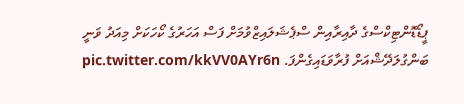ޕީޑޯޑޮންޓިކްސްގެ ދާއިރާއިން ސްޕެޝަލައިޒްވުމަށް ފަސް އަހަރުގެ ކޯހަކަށް މިއަދު ވަނީ ބަންގުލަދޭޝްއަށް ފުރާވަޑައިގެންފަ. pic.twitter.com/kkVV0AYr6n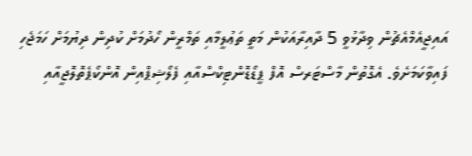އައިޖީއެމްއެޗުން ވިދާޅުވީ 5 ދާއިރާއަކުން މަތީ ތަޢުލީމާއި ތަމްރީން ހޯދުމަށް ކުދިން ދިޔުމަށް ހަމަޖެހި ފައިވާކަމަށެވެ. އެގޮތުން މާސްޓަރސް އޮފް ޕީޑޯޑޮންޓިކްސްއާއި ފެލޯޝިޕްއިން އޮންކޯޕެތޮލޮޖީއާއި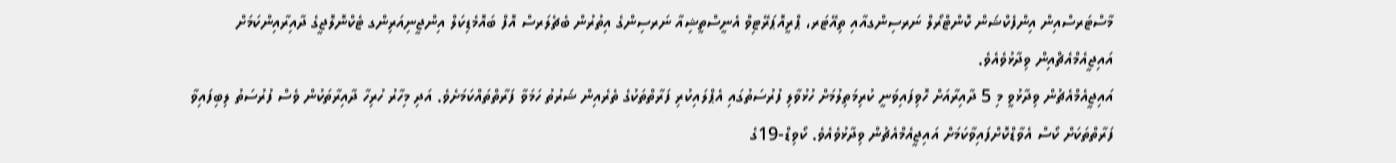މާސްޓަރސްއިން އިންފެކްޝަން ކޮންޓްރޯލް ނަރސިންގއާއި ތިއޭޓަރ، ޕްރީއޮޕަރޭޓިވް އެނީސްތީޝިއާ ނަރސިންގެ އިތުރުން ބެޗެލަރސް އޮފް ބައޮމެޑިކަލް އިންޖީނިއަރިންގ ޓެކްނޮލޮޖީގެ ދާއިރާއިންކަމަށް އައިޖީއެމްއެޗްއިން ވިދާޅުވެއެވެ.
އައިޖީއެމްއެޗުން ވިދާޅުވީ މި 5 ދާއިރާއަށް ހޮވިފައިވަނީ ކުރިމަތިލުމަށް ހުޅުވާލި ފުރުސަތުގައި އެޕްލައިކުރި ފަރާތްތަކުގެ ތެރެއިން ޝަރުތު ހަމަވާ ފަރާތްތައްކަމަށެވެ. އަދި މިހާރު ހުރިހާ ދާއިރާތަކުން ވެސް ފުރުސަތު ލިބިފައިވާ ފަރާތްތަކަށް ކޯސް އެވާޑްކޮށްފައިވާކަމަށް އައިޖީއެމްއެޗުން ވިދާޅުވެއެވެ. ކޯވިޑް-19ގެ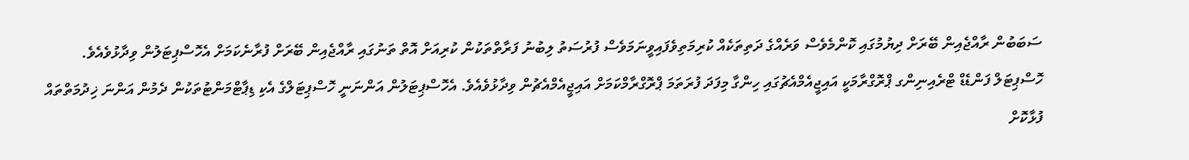ސަބަބުން ރާއްޖެއިން ބޭރަށް ދިޔުމުގައި ކޮންމެވެސް ވަރެއްގެ ދަތިތަކެއް ކުރިމަތިވެފައިވީނަމަވެސް ފުރުސަތު ލިބުނު ފަރާތްތަކުން ކުރިއަށް އޮތް ތަނުގައި ރާއްޖެއިން ބޭރަށް ފުރާނެކަމަށް އެހޮސްޕިޓަލުން ވިދާޅުވެއެވެ.
ހޮސްޕިޓަލް ފަންޑެޑް ޓްރެއިނިންގ ޕްރޮގްރާމަކީ އައިޖީއެމްއެޗުގައި ހިންގާ މިފަދަ ފުރަތަމަ ޕްރޮގްރާމްކަމަށް އައިޖީއެމްއެޗުން ވިދާޅުވެއެވެ. އެހޮސްޕިޓަލުން އަންނަނީ ހޮސްޕިޓަލްގެ އެކި ޑިޕާޓްމަންޓުތަކުން ދެމުން އަންނަ ޚިދުމަތްތައް ފުޅާކޮށް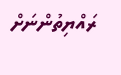ރައްޔިތުންނަށް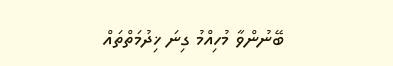ބޭނުންވާ މުހިއްމު ގިނަ ޚިދުމަތްތައް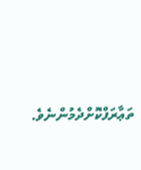ތަޢާރަފްކޮށްދެމުންނެވެ.